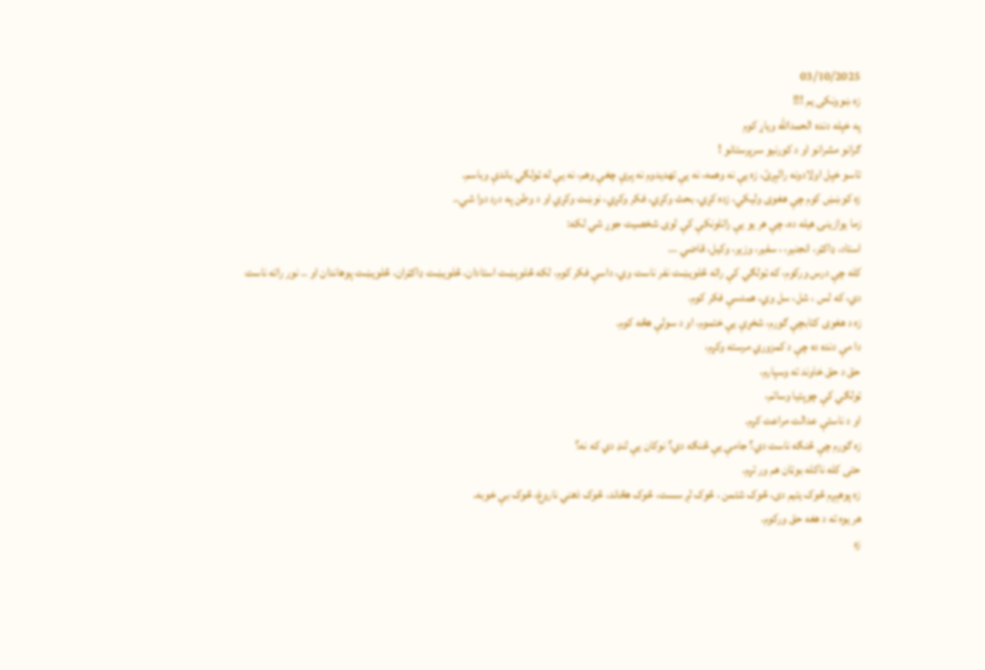03/10/2025
زه ښوونکی يم !!!
په خپله دنده الحمدالله وياړ کوم
ګرانو مشرانو او د کورنيو سرپرستانو !
تاسو خپل اولادونه رالېږئ، زه یې نه وهمه، نه یې تهدیدوم نه پرې چغې وهم، نه یې له ټولګي باندې وباسم.
زه کوښښ کوم چې هغوی ولیکي، زده کړي، بحث وکړي، فکر وکړي، نوښت وکړي او د وطن په درد دوا شي..
زما یوازینۍ هیله ده، چې هر یو یې راتلونکې کې لوی شخصیت جوړ شي لکه:
استاد، ډاکټر، انجنیر، ، سفیر، وزیر، وکیل، قاضي ...
کله چې درس ورکوم، که ټولګي کې راته څلویښت نفر ناست وي، داسې فکر کوم، لکه څلوېښت استادان، څلویښت ډاکټران، څلویښت پوهاندان او .. نور راته ناست دي، که لس ، شل، سل وي، همدسې فکر کوم.
زه د هغوی کتابچې ګورم، شخړې یې ختموم، او د سولې هڅه کوم.
دا مې دنده ده چې د کمزوري مرسته وکړم،
حق د حق خاوند ته وسپارم،
ټولګي کې چوپتیا وساتم،
او د ناستې عدالت مراعت کړم.
زه ګورم چې څنګه ناست دي؟ جامې یې څنګه دي؟ نوکان یې لنډ دي که نه؟
حتی کله ناکله بوټان هم ور تړم.
زه پوهېږم څوک یتیم دی، څوک شتمن ، څوک لږ سست، څوک هڅاند، څوک ذهني ناروغ، څوک بې خوبه.
هر یوه ته د هغه حق ورکوم.
زه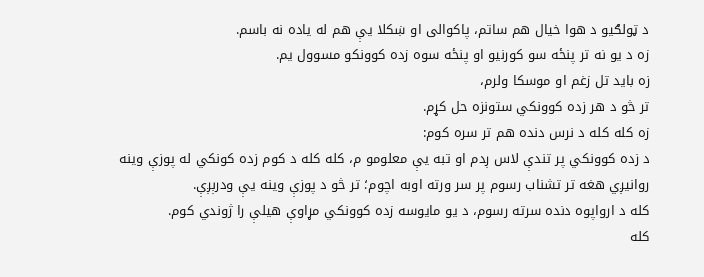د ټولګیو د هوا خیال هم ساتم، پاکوالی او ښکلا یې هم له یاده نه باسم.
زه د یو نه تر پنځه سو کورنیو او پنځه سوه زده کوونکو مسوول یم.
زه باید تل زغم او موسکا ولرم،
تر څو د هر زده کوونکي ستونزه حل کړم.
زه کله کله د نرس دنده هم تر سره کوم:
د زده کوونکي پر تندې لاس ږدم او تبه یې معلومو م، کله کله د کوم زده کونکي له پوزې وینه روانیږي هغه تر تشناب رسوم پر سر ورته اوبه اچوم؛ تر څو د پوزې وینه یې ودرېږې.
کله د ارواپوه دنده سرته رسوم، د یو مایوسه زده کوونکي مړاوې هیلې را ژوندي کوم.
کله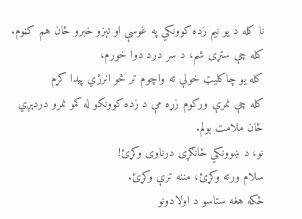نا کله د یو نیم زده کوونکي په غوسې او تېزو خبرو ځان هم کڼوم.
کله چې ستړی شم، د سر درد دوا خورم،
کله یو چاکلیټ خولې ته واچوم تر څو انرژي پیدا کړم
کله چې نمرې ورکوم زړه مې د زده کوونکو له کمو نمرو دردېږي
ځان ملامت بولم.
نو، د ښوونکي ځانګړی درناوی وکړئ!
سلام ورته وکړئ، مننه ترې وکړئ.
ځکه هغه ستاسو د اولادونو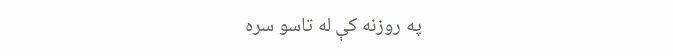په روزنه کې له تاسو سره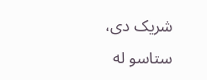شریک دی، ستاسو له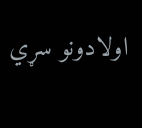اولادونو سړي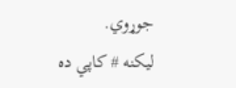جوړوي.
لیکنه # کاپي ده